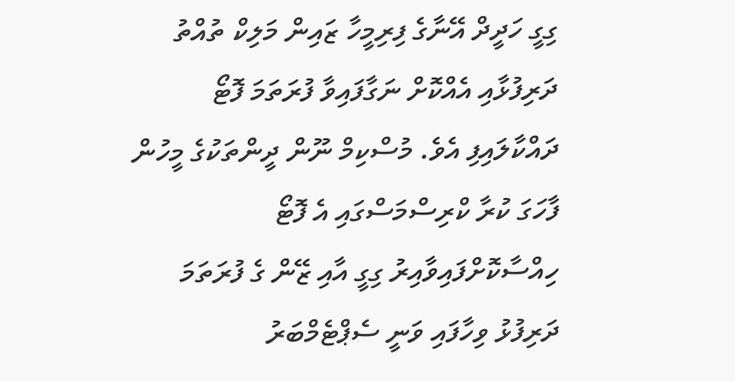ގިގީ ހަދީދް އޭނާގެ ފިރިމީހާ ޒައިން މަލިކް ތުއްތު ދަރިފުޅާއި އެއްކޮށް ނަގާފައިވާ ފުރަތަމަ ފޮޓޯ ދައްކާލައިފި އެވެ. މުސްކިމް ނޫން ދީންތަކުގެ މީހުން ފާހަގަ ކުރާ ކްރިސްމަސްގައި އެ ފޮޓޯ ހިއްސާކޮށްފައިވާއިރު ގިގީ އާއި ޒޭން ގެ ފުރަތަމަ ދަރިފުޅު ވިހާފައި ވަނީ ސެޕްޓެމްބަރު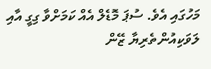މަހުގައި އެވެ. ސުޕަ މޮޑެލް އެއް ކަމަށްވާ ގިގީ އާއި ލަވަކިއުންތެރިޔާ ޒޭން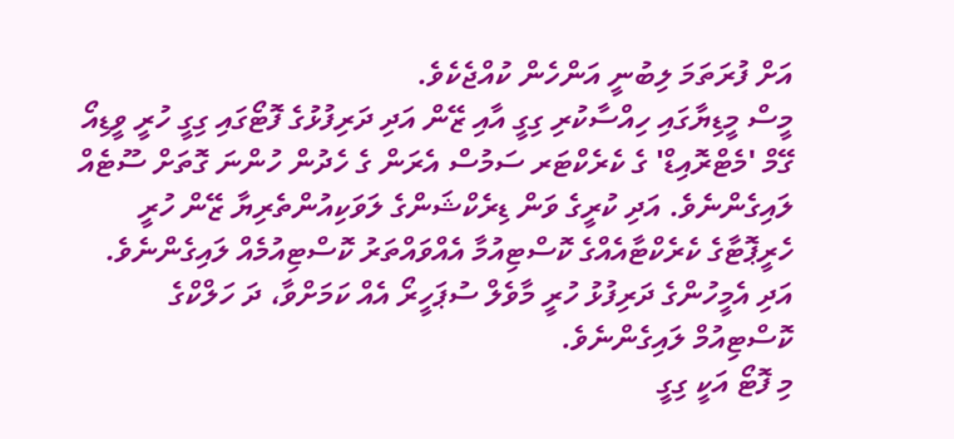އަށް ފުރަތަމަ ލިބުނީ އަންހެން ކުއްޖެކެވެ.
މީސް މީޑިޔާގައި ހިއްސާކުރި ގިގީ އާއި ޒޭން އަދި ދަރިފުޅުގެ ފޮޓޯގައި ގިގީ ހުރީ ވީޑިއޯ ގޭމް 'މެޓްރޮއިޑް' ގެ ކެރެކްޓަރ ސަމުސް އެރަން ގެ ހެދުން ހުންނަ ގޮތަށް ސޫޓެއް ލައިގެންނެވެ. އަދި ކުރީގެ ވަން ޑިރެކްޝަންގެ ލަވަކިއުންތެރިޔާ ޒޭން ހުރީ ހެރީޕޮޓާގެ ކެރެކްޓާއެއްގެ ކޮސްޓިއުމާ އެއްވައްތަރު ކޮސްޓިއުމެއް ލައިގެންނެވެ. އަދި އެމީހުންގެ ދަރިފުޅު ހުރީ މާވެލް ސުޕަހީރޯ އެއް ކަމަށްވާ، ދަ ހަލްކްގެ ކޮސްޓިއުމް ލައިގެންނެވެ.
މި ފޮޓޯ އަކީ ގިގީ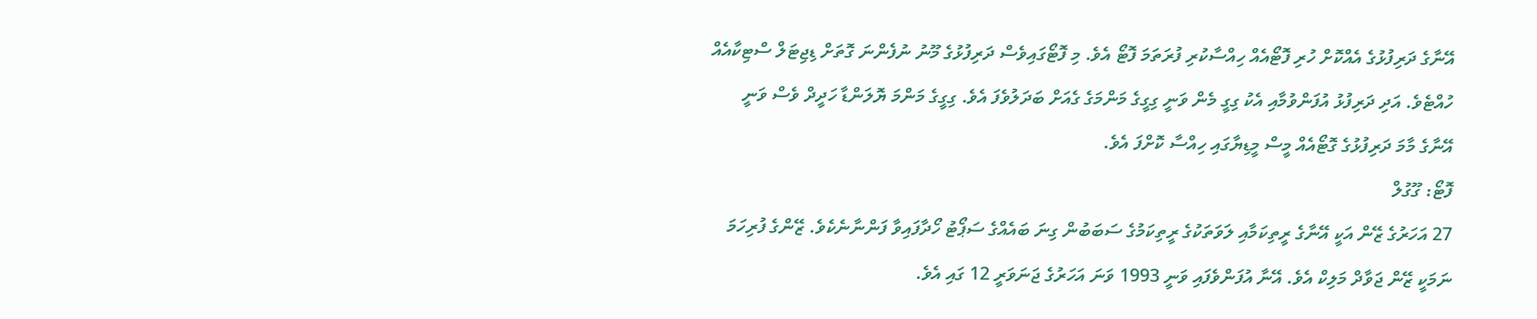އޭނާގެ ދަރިފުޅުގެ އެއްކޮށް ހުރި ފޮޓޯއެއް ހިއްސާކުރި ފުރަތަމަ ފޮޓޯ އެވެ. މި ފޮޓޯގައިވެސް ދަރިފުޅުގެ މޫނު ނުފެންނަ ގޮތަށް ޑިޖިޓަލް ސްޓިކާއެއް ހުއްޓެވެ. އަދި ދަރިފުޅު އުފަންވުމާއި އެކު ގިގީ މެން ވަނީ ގިގީގެ މަންމަގެ ގެއަށް ބަދަލުވެފަ އެވެ. ގިގީގެ މަންމަ ޔޮލަންޑާ ހަދީދް ވެސް ވަނީ އޭނާގެ މާމަ ދަރިފުޅުގެ ގޮޓޯއެއް މީސް މީޑިޔާގައި ހިއްސާ ކޮށްފަ އެވެ.
ފޮޓޯ: ގޫގުލް
27 އަހަރުގެ ޒޭން އަކީ އޭނާގެ ރީތިކަމާއި ލަވަތަކުގެ ރީތިކަމުގެ ސަބަބުން ގިނަ ބައެއްގެ ސަޕޯޓު ހޯދާފައިވާ ފަންނާނެކެވެ. ޒޭންގެ ފުރިހަމަ ނަމަކީ ޒޭން ޖަވާދް މަލިކް އެވެ. އޭނާ އުފަންވެފައި ވަނީ 1993 ވަނަ އަހަރުގެ ޖަނަވަރީ 12 ގައި އެވެ.